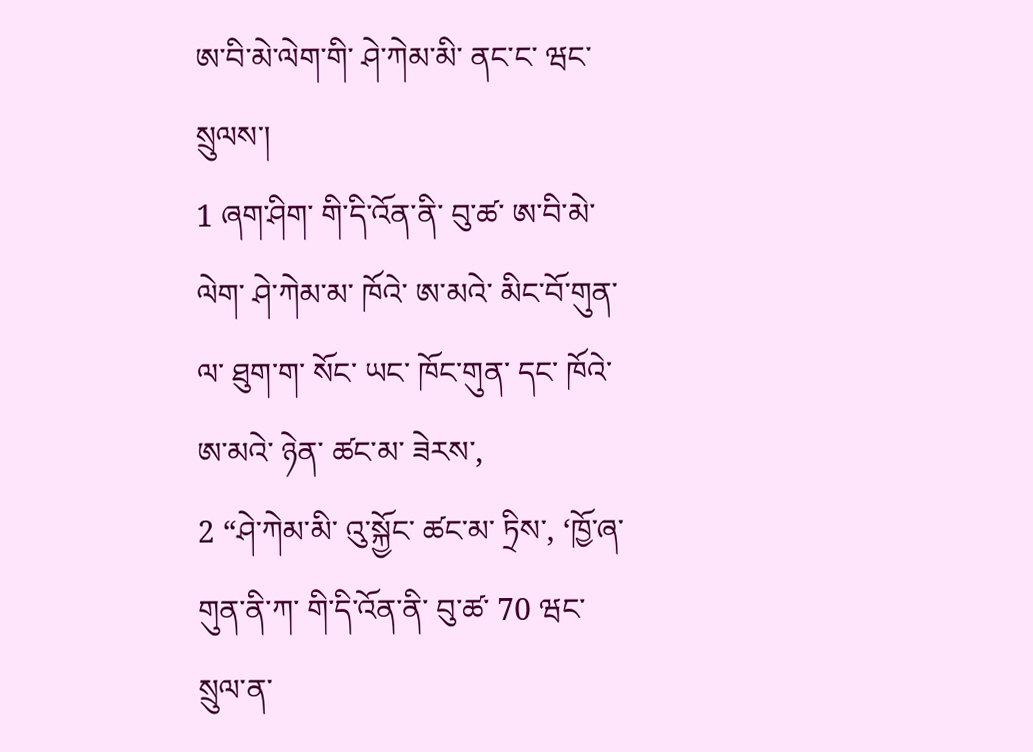ཨ་བི་མེ་ལེག་གི་ ཤེ་ཀེམ་མི་ ནང་ང་ ཝང་སྲུལས་།
1 ཞག་ཤིག་ གི་དི་འོན་ནི་ བུ་ཚ་ ཨ་བི་མེ་ལེག་ ཤེ་ཀེམ་མ་ ཁོའེ་ ཨ་མའེ་ མིང་བོ་གུན་ལ་ ཐུག་ག་ སོང་ ཡང་ ཁོང་གུན་ དང་ ཁོའེ་ ཨ་མའེ་ ཉེན་ ཚང་མ་ ཟེརས་,
2 “ཤེ་ཀེམ་མི་ འུ་སྐྱོང་ ཚང་མ་ ཏྲིས་, ‘ཁྱོ་ཞ་གུན་ནི་ཀ་ གི་དི་འོན་ནི་ བུ་ཚ་ 70 ཝང་ སྲུལ་ན་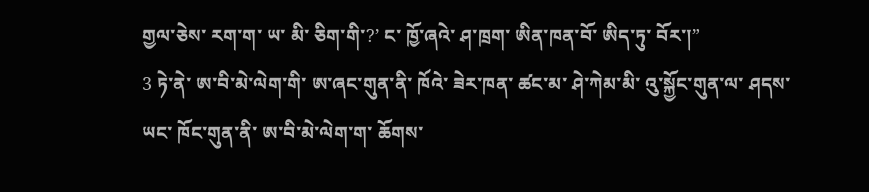གྱལ་ཅེས་ རག་ག་ ཡ་ མི་ ཅིག་གི་?’ ང་ ཁྱོ་ཞའེ་ ཤ་ཁྲག་ ཨིན་ཁན་བོ་ ཨིད་ཏུ་ བོར་།”
3 ཏེ་ནེ་ ཨ་བི་མེ་ལེག་གི་ ཨ་ཞང་གུན་ནི་ ཁོའེ་ ཟེར་ཁན་ ཚང་མ་ ཤེ་ཀེམ་མི་ འུ་སྐྱོང་གུན་ལ་ ཤདས་ ཡང་ ཁོང་གུན་ནི་ ཨ་བི་མེ་ལེག་ག་ ཆོགས་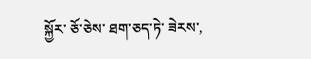སྐྱོར་ ཅོ་ཅེས་ ཐག་ཅད་ཏེ་ ཟེརས་,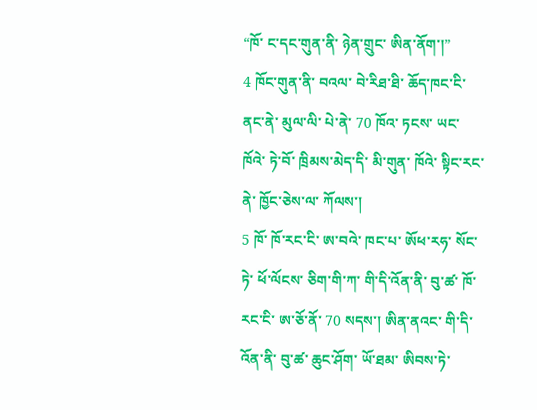“ཁོ་ ང་དང་གུན་ནི་ ཉེན་གྲུང་ ཨིན་ནོག་།”
4 ཁོང་གུན་ནི་ བའལ་ བེ་རིཐ་ཐི་ ཆོད་ཁང་ངི་ ནང་ནེ་ མུལ་ལི་ པེ་ནེ་ 70 ཁོའ་ ཏངས་ ཡང་ ཁོའེ་ ཏེ་བོ་ ཁྲིམས་མེད་དི་ མི་གུན་ ཁོའེ་ སྟིང་རང་ནེ་ ཁྱོང་ཅེས་ལ་ ཀོལས་།
5 ཁོ་ ཁོ་རང་ངི་ ཨ་བའེ་ ཁང་པ་ ཨོཕ་རཧ་ སོང་ཏེ་ ཕོ་ལོངས་ ཅིག་གི་ཀ་ གི་དི་འོན་ནི་ བུ་ཚ་ ཁོ་རང་ངི་ ཨ་ཅོ་ནོ་ 70 སདས་། ཨིན་ནའང་ གི་དི་འོན་ནི་ བུ་ཚ་ ཆུང་ཤོག་ ཡོ་ཐམ་ ཨིབས་ཏེ་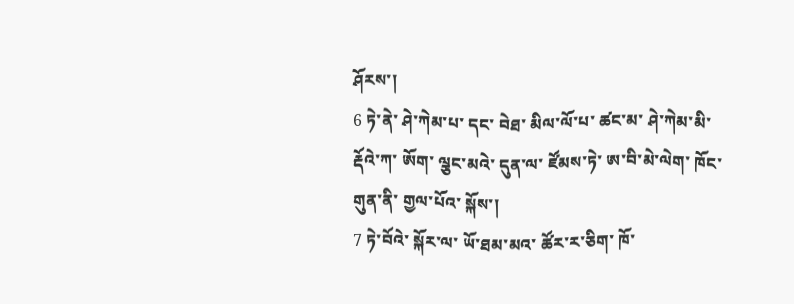ཤོརས་།
6 ཏེ་ནེ་ ཤེ་ཀེམ་པ་ དང་ བེཐ་ མིལ་ལོ་པ་ ཚང་མ་ ཤེ་ཀེམ་མི་ རྡོའེ་ཀ་ ཨོག་ ལྕང་མའེ་ དུན་ལ་ ཛོམས་ཏེ་ ཨ་བི་མེ་ལེག་ ཁོང་གུན་ནི་ གྱལ་པོའ་ སྐོས་།
7 ཏེ་བོའེ་ སྐོར་ལ་ ཡོ་ཐམ་མའ་ ཚོར་ར་ཅིག་ ཁོ་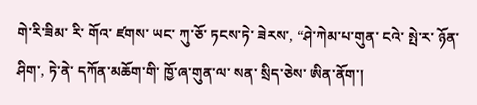གེ་རི་ཟིམ་ རི་ གོའ་ ཛགས་ ཡང་ ཀུ་ཅོ་ ཏངས་ཏེ་ ཟེརས་, “ཤེ་ཀེམ་པ་གུན་ ངའེ་ སྤེ་ར་ ཉོན་ཤིག་, ཏེ་ནེ་ དཀོན་མཆོག་གི་ ཁྱོ་ཞ་གུན་ལ་ སན་ སྲིད་ཅེས་ ཨིན་ནོག་།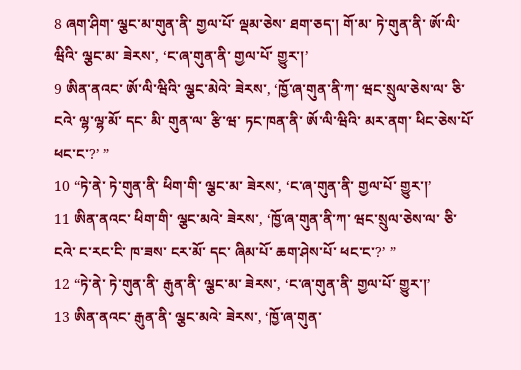8 ཞག་ཤིག་ ལྕང་མ་གུན་ནི་ གྱལ་པོ་ ལྡམ་ཅེས་ ཐག་ཅད་། གོ་མ་ ཏེ་གུན་ནི་ ཨོ་ལི་ཝིའི་ ལྕང་མ་ ཟེརས་, ‘ང་ཞ་གུན་ནི་ གྱལ་པོ་ གྱུར་།’
9 ཨིན་ནའང་ ཨོ་ལི་ཝིའི་ ལྕང་མེའེ་ ཟེརས་, ‘ཁྱོ་ཞ་གུན་ནི་ཀ་ ཝང་སྲུལ་ཅེས་ལ་ ཅི་ ངའེ་ ལྷ་ལྷ་མོ་ དང་ མི་ གུན་ལ་ རྩི་ཝ་ ཏང་ཁན་ནི་ ཨོ་ལི་ཝིའི་ མར་ནག་ ཕིང་ཅེས་པོ་ ཕང་ང་?’ ”
10 “ཏེ་ནེ་ ཏེ་གུན་ནི་ ཕིག་གི་ ལྕང་མ་ ཟེརས་, ‘ང་ཞ་གུན་ནི་ གྱལ་པོ་ གྱུར་།’
11 ཨིན་ནའང་ ཕིག་གི་ ལྕང་མའེ་ ཟེརས་, ‘ཁྱོ་ཞ་གུན་ནི་ཀ་ ཝང་སྲུལ་ཅེས་ལ་ ཅི་ ངའེ་ ང་རང་ངི་ ཁ་ཟས་ ངར་མོ་ དང་ ཞིམ་པོ་ ཆག་ཤེས་པོ་ ཕང་ང་?’ ”
12 “ཏེ་ནེ་ ཏེ་གུན་ནི་ རྒུན་ནི་ ལྕང་མ་ ཟེརས་, ‘ང་ཞ་གུན་ནི་ གྱལ་པོ་ གྱུར་།’
13 ཨིན་ནའང་ རྒུན་ནི་ ལྕང་མའེ་ ཟེརས་, ‘ཁྱོ་ཞ་གུན་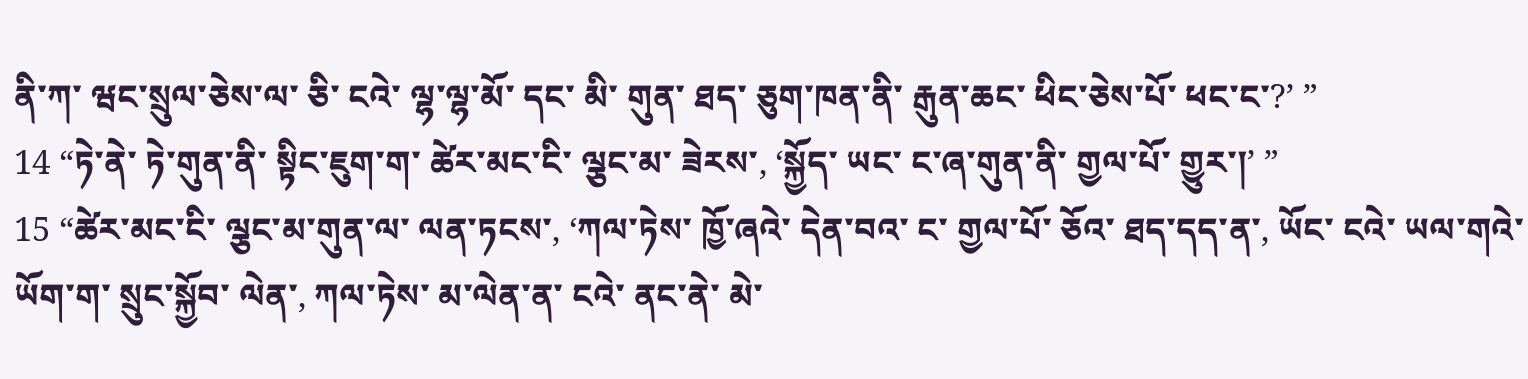ནི་ཀ་ ཝང་སྲུལ་ཅེས་ལ་ ཅི་ ངའེ་ ལྷ་ལྷ་མོ་ དང་ མི་ གུན་ ཐད་ ཅུག་ཁན་ནི་ རྒུན་ཆང་ ཕིང་ཅེས་པོ་ ཕང་ང་?’ ”
14 “ཏེ་ནེ་ ཏེ་གུན་ནི་ སྟིང་ཇུག་ག་ ཚེར་མང་ངི་ ལྕང་མ་ ཟེརས་, ‘སྐྱོད་ ཡང་ ང་ཞ་གུན་ནི་ གྱལ་པོ་ གྱུར་།’ ”
15 “ཚེར་མང་ངི་ ལྕང་མ་གུན་ལ་ ལན་ཏངས་, ‘ཀལ་ཏེས་ ཁྱོ་ཞའེ་ དེན་བའ་ ང་ གྱལ་པོ་ ཅོའ་ ཐད་དད་ན་, ཡོང་ ངའེ་ ཡལ་གའེ་ ཡོག་ག་ སྲུང་སྐྱོབ་ ལེན་, ཀལ་ཏེས་ མ་ལེན་ན་ ངའེ་ ནང་ནེ་ མེ་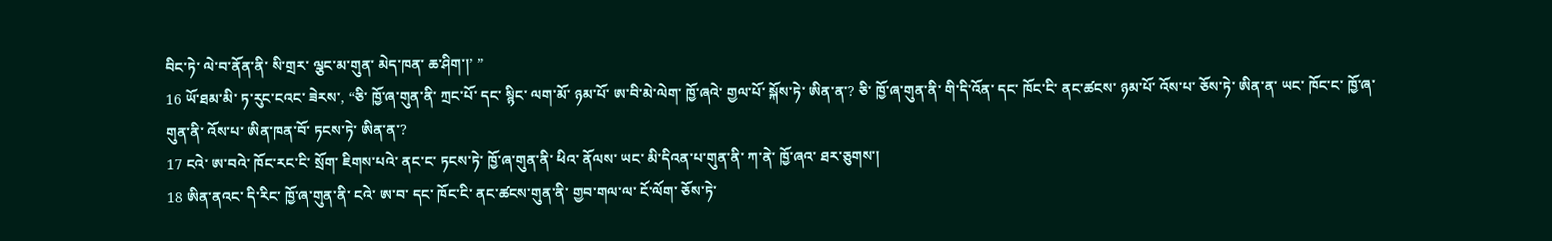བིང་ཏེ་ ལེ་བ་ནོན་ནི་ སི་གྲར་ ལྕང་མ་གུན་ མེད་ཁན་ ཆ་ཤིག་།’ ”
16 ཡོ་ཐམ་མི་ ཏ་རུང་ངའང་ ཟེརས་, “ཅི་ ཁྱོ་ཞ་གུན་ནི་ ཀྲང་པོ་ དང་ སྙིང་ ལག་མོ་ ཉམ་པོ་ ཨ་བི་མེ་ལེག་ ཁྱོ་ཞའེ་ གྱལ་པོ་ སྐོས་ཏེ་ ཨིན་ན་? ཅི་ ཁྱོ་ཞ་གུན་ནི་ གི་དི་འོན་ དང་ ཁོང་ངི་ ནང་ཚངས་ ཉམ་པོ་ འོས་པ་ ཅོས་ཏེ་ ཨིན་ན་ ཡང་ ཁོང་ང་ ཁྱོ་ཞ་གུན་ནི་ འོས་པ་ ཨིན་ཁན་བོ་ ཏངས་ཏེ་ ཨིན་ན་?
17 ངའེ་ ཨ་བའེ་ ཁོང་རང་ངི་ སྲོག་ ཇིགས་པའེ་ ནང་ང་ ཏངས་ཏེ་ ཁྱོ་ཞ་གུན་ནི་ ཕིའ་ ནོལས་ ཡང་ མི་དིའན་པ་གུན་ནི་ ཀ་ནེ་ ཁྱོ་ཞའ་ ཐར་ཅུགས་།
18 ཨིན་ནའང་ དི་རིང་ ཁྱོ་ཞ་གུན་ནི་ ངའེ་ ཨ་བ་ དང་ ཁོང་ངི་ ནང་ཚངས་གུན་ནི་ གྱབ་གལ་ལ་ ངོ་ལོག་ ཅོས་ཏེ་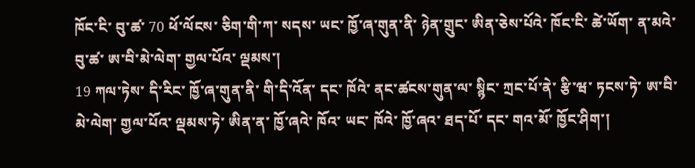ཁོང་ངི་ བུ་ཚ་ 70 ཕོ་ལོངས་ ཅིག་གི་ཀ་ སདས་ ཡང་ ཁྱོ་ཞ་གུན་ནི་ ཉེན་གྲུང་ ཨིན་ཅེས་པོའེ་ ཁོང་ངི་ ཚེ་ཡོག་ ན་མའེ་ བུ་ཚ་ ཨ་བི་མེ་ལེག་ གྱལ་པོའ་ ལྡམས་།
19 ཀལ་ཏེས་ དི་རིང་ ཁྱོ་ཞ་གུན་ནི་ གི་དི་འོན་ དང་ ཁོའེ་ ནང་ཚངས་གུན་ལ་ སྙིང་ ཀྲང་པོ་ནེ་ རྩི་ཝ་ ཏངས་ཏེ་ ཨ་བི་མེ་ལེག་ གྱལ་པོའ་ ལྡམས་ཏེ་ ཨིན་ན་ ཁྱོ་ཞའེ་ ཁོའ་ ཡང་ ཁོའེ་ ཁྱོ་ཞའ་ ཐད་པོ་ དང་ གའ་མོ་ ཁྱོང་ཤིག་།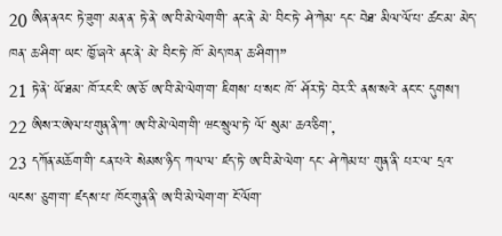20 ཨིན་ནའང་ ཏེ་ཟུག་ མན་ན་ ཏེ་ནེ་ ཨ་བི་མེ་ལེག་གི་ ནང་ནེ་ མེ་ བིང་ཏེ་ ཤེ་ཀེམ་ དང་ བེཐ་ མིལ་ལོ་པ་ ཚང་མ་ མེད་ཁན་ ཆ་ཤིག་ ཡང་ ཁྱོ་ཞའེ་ ནང་ནེ་ མེ་ བིང་ཏེ་ ཁོ་ མེད་ཁན་ ཆ་ཤིག་།”
21 ཏེ་ནེ་ ཡོ་ཐམ་ ཁོ་རང་ངི་ ཨ་ཅོ་ ཨ་བི་མེ་ལེག་ག་ ཇིགས་ པ་སང་ ཁོ་ ཤོར་ཏེ་ བེར་རི་ ནས་སའེ་ ནང་ང་ དུགས་།
22 ཨིས་ར་ཨེལ་པ་གུན་ནི་ཀ་ ཨ་བི་མེ་ལེག་གི་ ཝང་སྲུལ་ཏེ་ ལོ་ སུམ་ ཆའ་ཅིག་,
23 དཀོན་མཆོག་གི་ ངན་པའེ་ སེམས་ཉིད་ ཀལ་ལ་ ཛད་ཏེ་ ཨ་བི་མེ་ལེག་ དང་ ཤེ་ཀེམ་པ་ གུན་ནི་ པར་ལ་ དྲའ་ལངས་ ཅུག་ག་ ཛདས་པ་ ཁོང་གུན་ནི་ ཨ་བི་མེ་ལེག་ག་ ངོ་ལོག་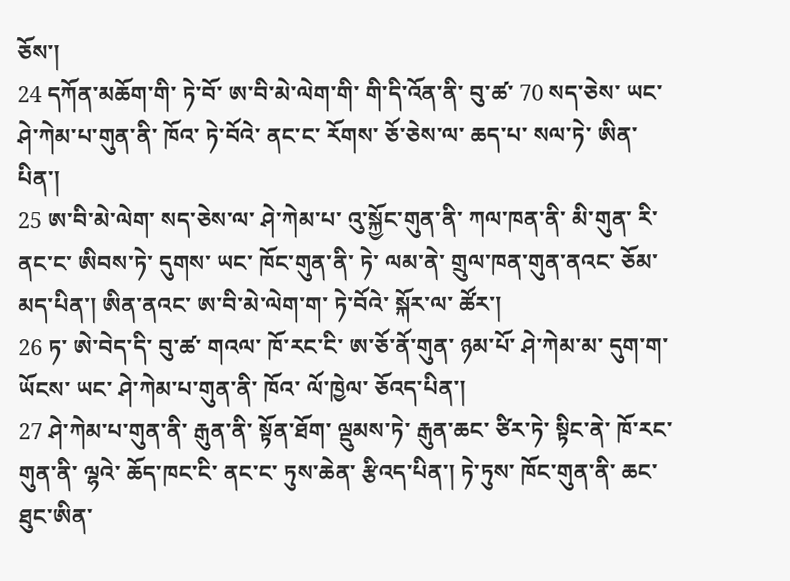ཅོས་།
24 དཀོན་མཆོག་གི་ ཏེ་བོ་ ཨ་བི་མེ་ལེག་གི་ གི་དི་འོན་ནི་ བུ་ཚ་ 70 སད་ཅེས་ ཡང་ ཤེ་ཀེམ་པ་གུན་ནི་ ཁོའ་ ཏེ་བོའེ་ ནང་ང་ རོགས་ ཅོ་ཅེས་ལ་ ཆད་པ་ སལ་ཏེ་ ཨིན་པིན་།
25 ཨ་བི་མེ་ལེག་ སད་ཅེས་ལ་ ཤེ་ཀེམ་པ་ འུ་སྐྱོང་གུན་ནི་ ཀལ་ཁན་ནི་ མི་གུན་ རི་ ནང་ང་ ཨིབས་ཏེ་ དུགས་ ཡང་ ཁོང་གུན་ནི་ ཏེ་ ལམ་ནེ་ གྲུལ་ཁན་གུན་ནའང་ ཅོམ་མད་པིན་། ཨིན་ནའང་ ཨ་བི་མེ་ལེག་ག་ ཏེ་བོའེ་ སྐོར་ལ་ ཚོར་།
26 ཏ་ ཨེ་བེད་དི་ བུ་ཚ་ གའལ་ ཁོ་རང་ངི་ ཨ་ཅོ་ནོ་གུན་ ཉམ་པོ་ ཤེ་ཀེམ་མ་ དུག་ག་ ཡོངས་ ཡང་ ཤེ་ཀེམ་པ་གུན་ནི་ ཁོའ་ ལོ་ཁྱེལ་ ཅོའད་པིན་།
27 ཤེ་ཀེམ་པ་གུན་ནི་ རྒུན་ནི་ སྟོན་ཐོག་ ལྡུམས་ཏེ་ རྒུན་ཆང་ ཙིར་ཏེ་ སྟིང་ནེ་ ཁོ་རང་གུན་ནི་ ལྷའེ་ ཆོད་ཁང་ངི་ ནང་ང་ ཏུས་ཆེན་ རྩིའད་པིན་། ཏེ་ཏུས་ ཁོང་གུན་ནི་ ཆང་ ཐུང་ཨིན་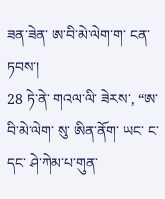ཟན་ཟེན་ ཨ་བི་མེ་ལེག་ག་ ངན་ ཏབས་།
28 ཏེ་ནེ་ གའལ་ལི་ ཟེརས་, “ཨ་བི་མེ་ལེག་ སུ་ ཨིན་ནོག་ ཡང་ ང་དང་ ཤེ་ཀེམ་པ་གུན་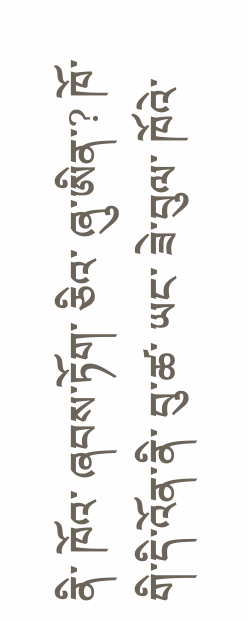ནི་ ཁོའ་ ཞབས་ཏོག་ ཅིའ་ ཞུ་ཨིན་? ཁོ་ གི་དི་འོན་ནི་ བུ་ཚ་ ཡང་ ཟེ་བུལ་ ཁོའེ་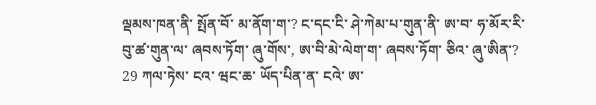ལྡམས་ཁན་ནི་ སྤོན་བོ་ མ་ནོག་ག་? ང་དང་ངི་ ཤེ་ཀེམ་པ་གུན་ནི་ ཨ་བ་ ཧ་མོར་རི་ བུ་ཚ་གུན་ལ་ ཞབས་ཏོག་ ཞུ་གོས་, ཨ་བི་མེ་ལེག་ག་ ཞབས་ཏོག་ ཅིའ་ ཞུ་ཨིན་?
29 ཀལ་ཏེས་ ངའ་ ཝང་ཆ་ ཡོད་པིན་ན་ ངའེ་ ཨ་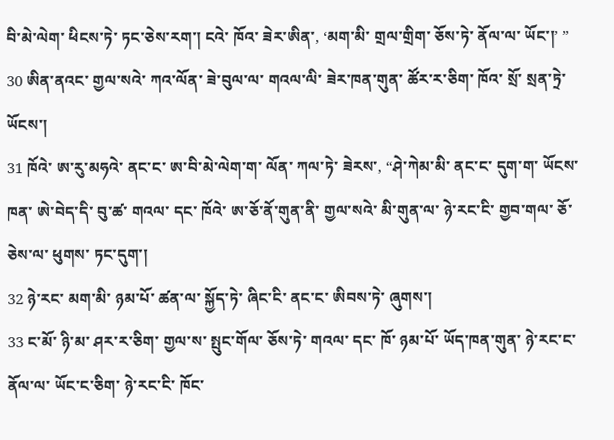བི་མེ་ལེག་ ཕིངས་ཏེ་ ཏང་ཅེས་རག་། ངའེ་ ཁོའ་ ཟེར་ཨིན་, ‘མག་མི་ གྲལ་གྲིག་ ཅོས་ཏེ་ ནོལ་ལ་ ཡོང་།’ ”
30 ཨིན་ནའང་ གྱལ་སའེ་ ཀའ་ལོན་ ཟེ་བུལ་ལ་ གའལ་ལི་ ཟེར་ཁན་གུན་ ཚོར་ར་ཅིག་ ཁོའ་ སྲོ་ སྲན་ཏྲེ་ ཡོངས་།
31 ཁོའེ་ ཨ་རུ་མཧའེ་ ནང་ང་ ཨ་བི་མེ་ལེག་ག་ ལོན་ ཀལ་ཏེ་ ཟེརས་, “ཤེ་ཀེམ་མི་ ནང་ང་ དུག་ག་ ཡོངས་ཁན་ ཨེ་བེད་དི་ བུ་ཚ་ གའལ་ དང་ ཁོའེ་ ཨ་ཅོ་ནོ་གུན་ནི་ གྱལ་སའེ་ མི་གུན་ལ་ ཉེ་རང་ངི་ གྱབ་གལ་ ཅོ་ཅེས་ལ་ ཕུགས་ ཏང་དུག་།
32 ཉེ་རང་ མག་མི་ ཉམ་པོ་ ཚན་ལ་ སྐྱོད་ཏེ་ ཞིང་ངི་ ནང་ང་ ཨིབས་ཏེ་ ཞུགས་།
33 ང་མོ་ ཉི་མ་ ཤར་ར་ཅིག་ གྱལ་ས་ སྤུང་གོལ་ ཅོས་ཏེ་ གའལ་ དང་ ཁོ་ ཉམ་པོ་ ཡོད་ཁན་གུན་ ཉེ་རང་ང་ ནོལ་ལ་ ཡོང་ང་ཅིག་ ཉེ་རང་ངི་ ཁོང་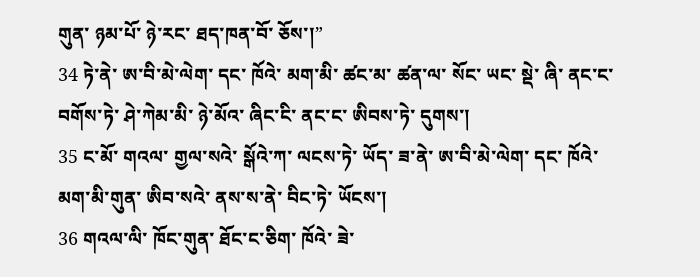གུན་ ཉམ་པོ་ ཉེ་རང་ ཐད་ཁན་བོ་ ཅོས་།”
34 ཏེ་ནེ་ ཨ་བི་མེ་ལེག་ དང་ ཁོའེ་ མག་མི་ ཚང་མ་ ཚན་ལ་ སོང་ ཡང་ སྡེ་ ཞི་ ནང་ང་ བགོས་ཏེ་ ཤེ་ཀེམ་མི་ ཉེ་མོའ་ ཞིང་ངི་ ནང་ང་ ཨིབས་ཏེ་ དུགས་།
35 ང་མོ་ གའལ་ གྱལ་སའེ་ སྒོའེ་ཀ་ ལངས་ཏེ་ ཡོད་ ཟ་ནེ་ ཨ་བི་མེ་ལེག་ དང་ ཁོའེ་ མག་མི་གུན་ ཨིབ་སའེ་ ནས་ས་ནེ་ བིང་ཏེ་ ཡོངས་།
36 གའལ་ལི་ ཁོང་གུན་ ཐོང་ང་ཅིག་ ཁོའེ་ ཟེ་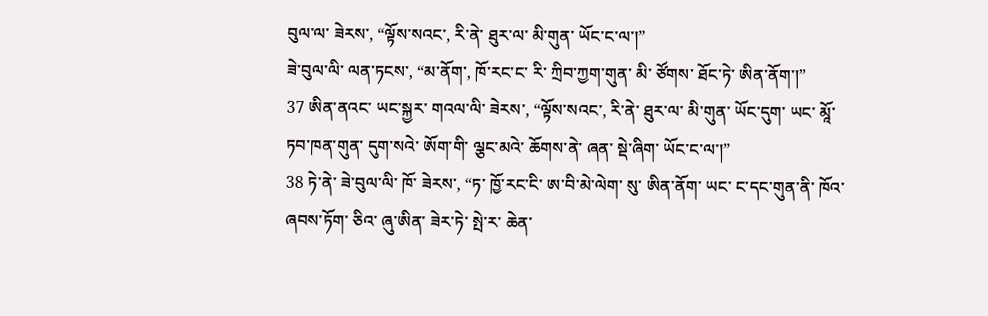བུལ་ལ་ ཟེརས་, “ལྟོས་སའང་, རི་ནེ་ ཐུར་ལ་ མི་གུན་ ཡོང་ང་ལ་།”
ཟེ་བུལ་ལི་ ལན་ཏངས་, “མ་ནོག་, ཁོ་རང་ང་ རི་ ཀྲིབ་ཀྱག་གུན་ མི་ ཙོགས་ ཐོང་ཏེ་ ཨིན་ནོག་།”
37 ཨིན་ནའང་ ཡང་སྐྱར་ གའལ་ལི་ ཟེརས་, “ལྟོས་སའང་, རི་ནེ་ ཐུར་ལ་ མི་གུན་ ཡོང་དུག་ ཡང་ མཱོ་ཏབ་ཁན་གུན་ དུག་སའེ་ ཨོག་གི་ ལྕང་མའེ་ ཆོགས་ནེ་ ཞན་ སྡེ་ཞིག་ ཡོང་ང་ལ་།”
38 ཏེ་ནེ་ ཟེ་བུལ་ལི་ ཁོ་ ཟེརས་, “ཏ་ ཁྱོ་རང་ངི་ ཨ་བི་མེ་ལེག་ སུ་ ཨིན་ནོག་ ཡང་ ང་དང་གུན་ནི་ ཁོའ་ ཞབས་ཏོག་ ཅིའ་ ཞུ་ཨིན་ ཟེར་ཏེ་ སྤེ་ར་ ཆེན་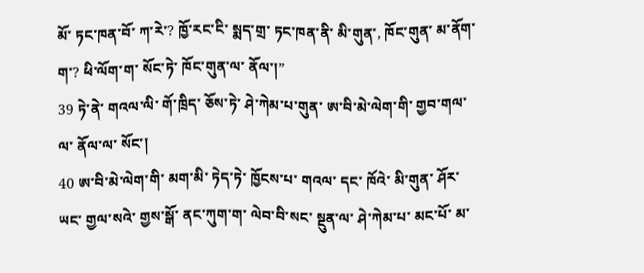མོ་ ཏང་ཁན་བོ་ ཀ་རེ་? ཁྱོ་རང་ངི་ སྨད་གྲ་ ཏང་ཁན་ནི་ མི་གུན་, ཁོང་གུན་ མ་ནོག་ག་? ཕི་ལོག་ག་ སོང་ཏེ་ ཁོང་གུན་ལ་ ནོལ་།”
39 ཏེ་ནེ་ གའལ་ལི་ གོ་ཁྲིད་ ཅོས་ཏེ་ ཤེ་ཀེམ་པ་གུན་ ཨ་བི་མེ་ལེག་གི་ གྱབ་གལ་ལ་ ནོལ་ལ་ སོང་།
40 ཨ་བི་མེ་ལེག་གི་ མག་མི་ ཏེད་ཏེ་ ཁྱོངས་པ་ གའལ་ དང་ ཁོའེ་ མི་གུན་ ཤོར་ ཡང་ གྱལ་སའེ་ གྱས་སྒོ་ ནང་ཀུག་ག་ ལེབ་བི་སང་ སྔུན་ལ་ ཤེ་ཀེམ་པ་ མང་པོ་ མ་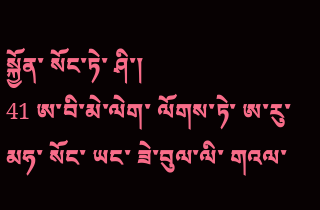སྐྱོན་ སོང་ཏེ་ ཤི་།
41 ཨ་བི་མེ་ལེག་ ལོགས་ཏེ་ ཨ་རུ་མཧ་ སོང་ ཡང་ ཟེ་བུལ་ལི་ གའལ་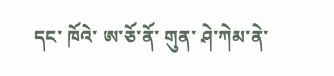དང་ ཁོའེ་ ཨ་ཅོ་ནོ་ གུན་ ཤེ་ཀེམ་ནེ་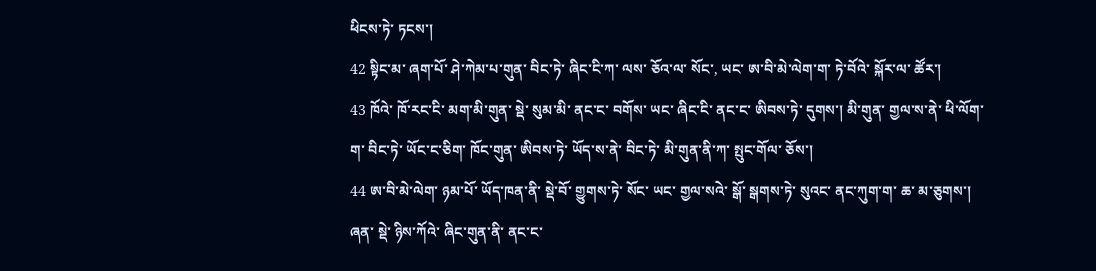ཕིངས་ཏེ་ ཏངས་།
42 སྟིང་མ་ ཞག་པོ་ ཤེ་ཀེམ་པ་གུན་ བིང་ཏེ་ ཞིང་ངི་ཀ་ ལས་ ཅོའ་ལ་ སོང་, ཡང་ ཨ་བི་མེ་ལེག་ག་ ཏེ་བོའེ་ སྐོར་ལ་ ཚོར་།
43 ཁོའེ་ ཁོ་རང་ངི་ མག་མི་གུན་ སྡེ་ སུམ་མི་ ནང་ང་ བགོས་ ཡང་ ཞིང་ངི་ ནང་ང་ ཨིབས་ཏེ་ དུགས་། མི་གུན་ གྱལ་ས་ནེ་ ཕི་ལོག་ག་ བིང་ཏེ་ ཡོང་ང་ཅིག་ ཁོང་གུན་ ཨིབས་ཏེ་ ཡོད་ས་ནེ་ བིང་ཏེ་ མི་གུན་ནི་ཀ་ སྤུང་གོལ་ ཅོས་།
44 ཨ་བི་མེ་ལེག་ ཉམ་པོ་ ཡོད་ཁན་ནི་ སྡེ་བོ་ གྱུགས་ཏེ་ སོང་ ཡང་ གྱལ་སའེ་ སྒོ་ སྒགས་ཏེ་ སུའང་ ནང་ཀུག་ག་ ཆ་ མ་ཅུགས་། ཞན་ སྡེ་ ཉིས་ཀོའེ་ ཞིང་གུན་ནི་ ནང་ང་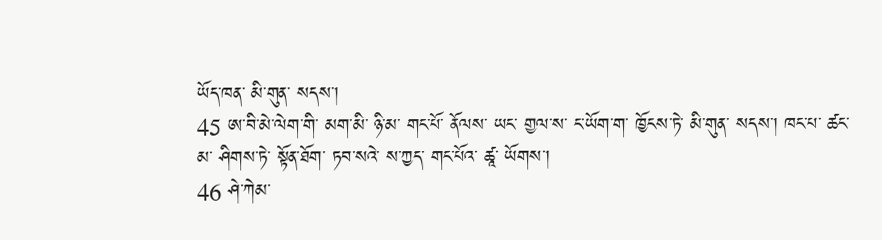ཡོད་ཁན་ མི་གུན་ སདས་།
45 ཨ་བི་མེ་ལེག་གི་ མག་མི་ ཉི་མ་ གང་པོ་ ནོལས་ ཡང་ གྱལ་ས་ ང་ཡོག་ག་ ཁྱོངས་ཏེ་ མི་གུན་ སདས་། ཁང་པ་ ཚང་མ་ ཤིགས་ཏེ་ སྟོན་ཐོག་ ཏབ་སའེ་ ས་ཀྱད་ གང་པོའ་ ཚཱ་ ཡོགས་།
46 ཤེ་ཀེམ་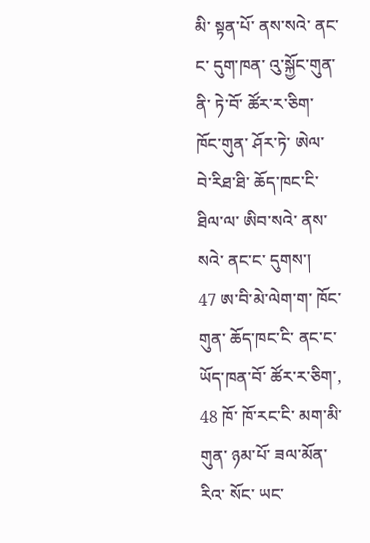མི་ སྟན་པོ་ ནས་སའེ་ ནང་ང་ དུག་ཁན་ འུ་སྐྱོང་གུན་ནི་ ཏེ་བོ་ ཚོར་ར་ཅིག་ ཁོང་གུན་ ཤོར་ཏེ་ ཨེལ་ བེ་རིཐ་ཐི་ ཆོད་ཁང་ངི་ ཐིལ་ལ་ ཨིབ་སའེ་ ནས་སའེ་ ནང་ང་ དུགས་།
47 ཨ་བི་མེ་ལེག་ག་ ཁོང་གུན་ ཆོད་ཁང་ངི་ ནང་ང་ ཡོད་ཁན་བོ་ ཚོར་ར་ཅིག་,
48 ཁོ་ ཁོ་རང་ངི་ མག་མི་གུན་ ཉམ་པོ་ ཟལ་མོན་ རིའ་ སོང་ ཡང་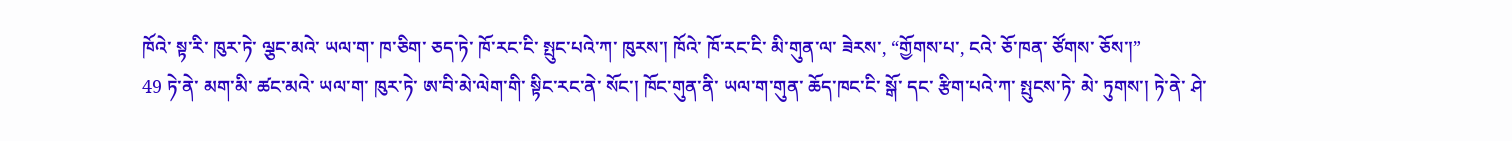ཁོའེ་ སྟ་རི་ ཁུར་ཏེ་ ལྕང་མའེ་ ཡལ་ག་ ཁ་ཅིག་ ཅད་ཏེ་ ཁོ་རང་ངི་ སྤུང་པའེ་ཀ་ ཁུརས་། ཁོའེ་ ཁོ་རང་ངི་ མི་གུན་ལ་ ཟེརས་, “གྱོགས་པ་, ངའེ་ ཅོ་ཁན་ ཙོགས་ ཅོས་།”
49 ཏེ་ནེ་ མག་མི་ ཚང་མའེ་ ཡལ་ག་ ཁུར་ཏེ་ ཨ་བི་མེ་ལེག་གི་ སྟིང་རང་ནེ་ སོང་། ཁོང་གུན་ནི་ ཡལ་ག་གུན་ ཆོད་ཁང་ངི་ སྒོ་ དང་ རྩིག་པའེ་ཀ་ སྤུངས་ཏེ་ མེ་ ཏུགས་། ཏེ་ནེ་ ཤེ་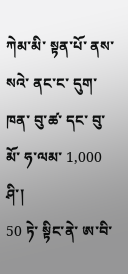ཀེམ་མི་ སྟན་པོ་ ནས་སའེ་ ནང་ང་ དུག་ཁན་ བུ་ཚ་ དང་ བུ་མོ་ ཧ་ལམ་ 1,000 ཤི་།
50 ཏེ་ སྟིང་ནེ་ ཨ་བི་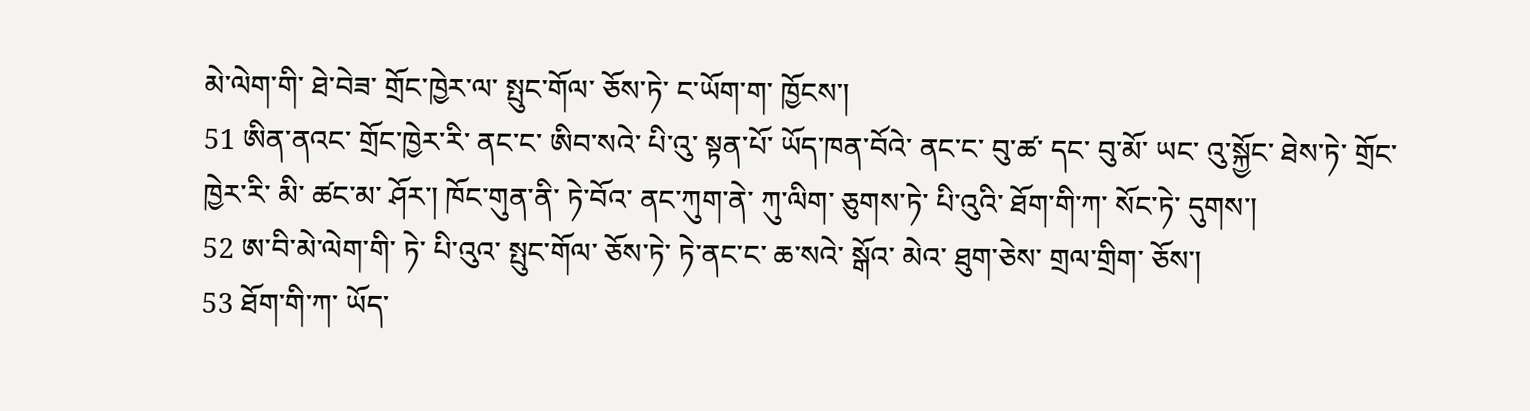མེ་ལེག་གི་ ཐེ་བེཟ་ གྲོང་ཁྱེར་ལ་ སྤུང་གོལ་ ཅོས་ཏེ་ ང་ཡོག་ག་ ཁྱོངས་།
51 ཨིན་ནའང་ གྲོང་ཁྱེར་རི་ ནང་ང་ ཨིབ་སའེ་ པི་འུ་ སྟན་པོ་ ཡོད་ཁན་བོའེ་ ནང་ང་ བུ་ཚ་ དང་ བུ་མོ་ ཡང་ འུ་སྐྱོང་ ཐེས་ཏེ་ གྲོང་ཁྱེར་རི་ མི་ ཚང་མ་ ཤོར་། ཁོང་གུན་ནི་ ཏེ་བོའ་ ནང་ཀུག་ནེ་ ཀུ་ལིག་ ཅུགས་ཏེ་ པི་འུའི་ ཐོག་གི་ཀ་ སོང་ཏེ་ དུགས་།
52 ཨ་བི་མེ་ལེག་གི་ ཏེ་ པི་འུའ་ སྤུང་གོལ་ ཅོས་ཏེ་ ཏེ་ནང་ང་ ཆ་སའེ་ སྒོའ་ མེའ་ ཐུག་ཅེས་ གྲལ་གྲིག་ ཅོས་།
53 ཐོག་གི་ཀ་ ཡོད་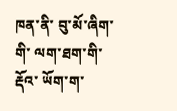ཁན་ནི་ བུ་མོ་ཞིག་གི་ ལག་ཐག་གི་ རྡོའ་ ཡོག་ག་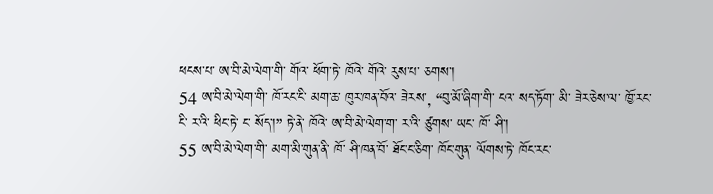ཕངས་པ་ ཨ་བི་མེ་ལེག་གི་ གོའ་ ཕོག་ཏེ་ ཁོའེ་ གོའེ་ རུས་པ་ ཅགས་།
54 ཨ་བི་མེ་ལེག་གི་ ཁོ་རང་ངི་ མག་ཆ་ ཁུར་ཁན་བོའ་ ཟེརས་, “བུ་མོ་ཞིག་གི་ ངའ་ སད་ཏོག་ མི་ ཟེར་ཅེས་ལ་ ཁྱོ་རང་ངི་ ར་འི་ ཕིང་ཏེ་ ང་ སོད་།” ཏེ་ནེ་ ཁོའེ་ ཨ་བི་མེ་ལེག་ག་ ར་འི་ ཙུགས་ ཡང་ ཁོ་ ཤི་།
55 ཨ་བི་མེ་ལེག་གི་ མག་མི་གུན་ནི་ ཁོ་ ཤི་ཁན་བོ་ ཐོང་ང་ཅིག་ ཁོང་གུན་ ལོགས་ཏེ་ ཁོང་རང་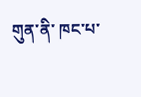གུན་ནི་ ཁང་པ་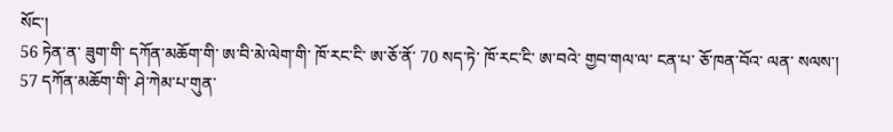སོང་།
56 ཏེན་ན་ ཟུག་གི་ དཀོན་མཆོག་གི་ ཨ་བི་མེ་ལེག་གི་ ཁོ་རང་ངི་ ཨ་ཅོ་ནོ་ 70 སད་ཏེ་ ཁོ་རང་ངི་ ཨ་བའེ་ གྱབ་གལ་ལ་ ངན་པ་ ཅོ་ཁན་བོའ་ ལན་ སལས་།
57 དཀོན་མཆོག་གི་ ཤེ་ཀེམ་པ་གུན་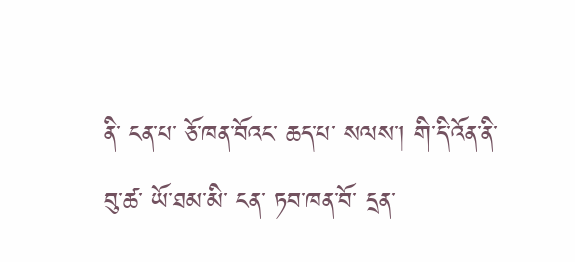ནི་ ངན་པ་ ཅོ་ཁན་བོའང་ ཆད་པ་ སལས་། གི་དི་འོན་ནི་ བུ་ཚ་ ཡོ་ཐམ་མི་ ངན་ ཏབ་ཁན་བོ་ དྲན་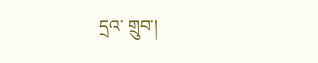དྲའ་ གྲུབ་།